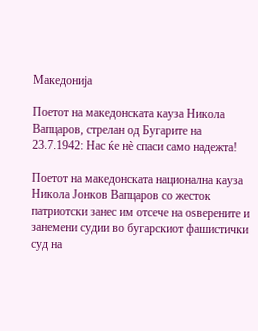Македонија

Поетот на македонската кауза Никола Вапцаров, стрелан од Бугарите на 23.7.1942: Нас ќе нѐ спаси само надежта!

Поетот на македонската национална кауза Никола Јонков Вапцаров со жесток патриотски занес им отсече на оѕверените и занемени судии во бугарскиот фашистички суд на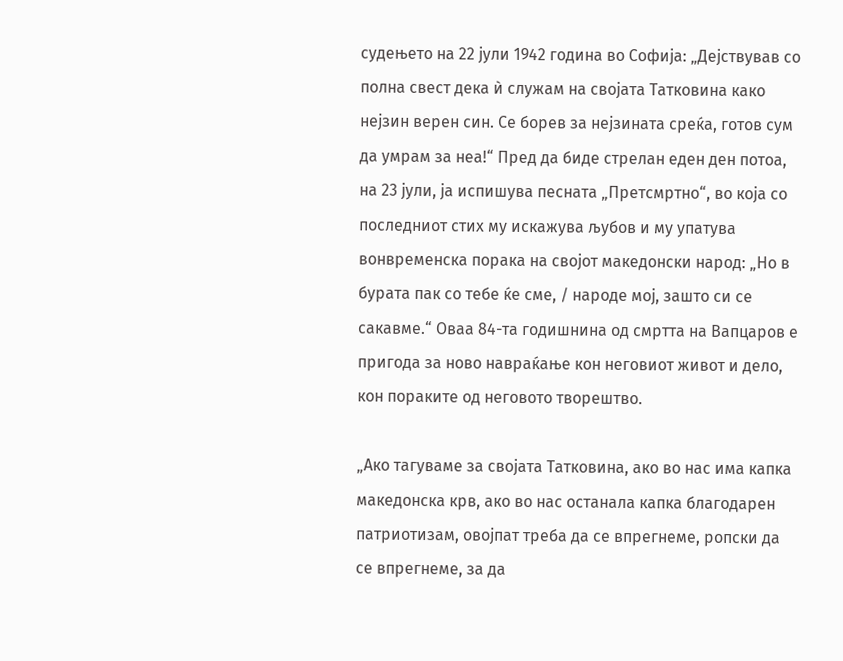судењето на 22 јули 1942 година во Софија: „Дејствував со полна свест дека ѝ служам на својата Татковина како нејзин верен син. Се борев за нејзината среќа, готов сум да умрам за неа!“ Пред да биде стрелан еден ден потоа, на 23 јули, ја испишува песната „Претсмртно“, во која со последниот стих му искажува љубов и му упатува вонвременскa порака на својот македонски народ: „Но в бурата пак со тебе ќе сме, / народе мој, зашто си се сакавме.“ Оваа 84-та годишнина од смртта на Вапцаров е пригода за ново навраќање кон неговиот живот и дело, кон пораките од неговото творештво.

„Ако тагуваме за својата Татковина, ако во нас има капка македонска крв, ако во нас останала капка благодарен патриотизам, овојпат треба да се впрегнеме, ропски да се впрегнеме, за да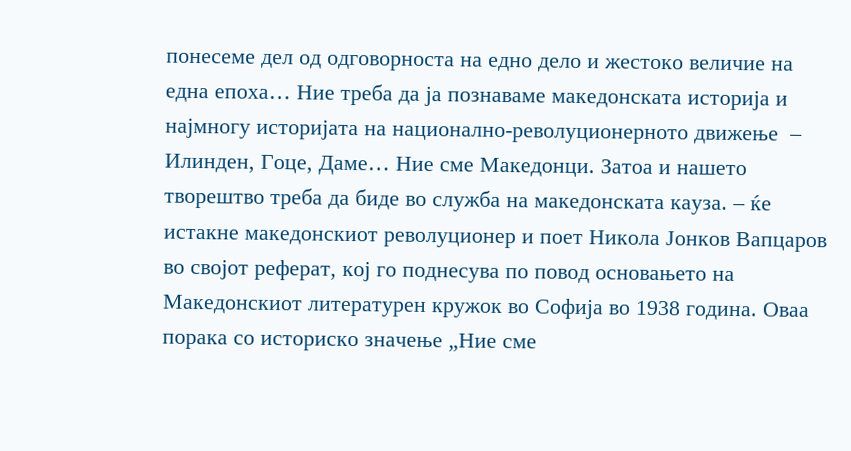понесеме дел од одговорноста на едно дело и жестоко величие на една епоха… Ние треба да ја познаваме македонската историја и најмногу историјата на национално-револуционерното движење  – Илинден, Гоце, Даме… Ние сме Македонци. Затоа и нашето творештво треба да биде во служба на македонската кауза. – ќе истакне македонскиот револуционер и поет Никола Јонков Вапцаров во својот реферат, кој го поднесува по повод основањето на Македонскиот литературен кружок во Софија во 1938 година. Оваа порака со историско значење „Ние сме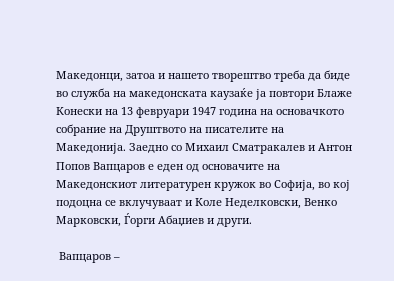Македонци, затоа и нашето творештво треба да биде во служба на македонската каузаќе ја повтори Блаже  Конески на 13 февруари 1947 година на основачкото собрание на Друштвото на писателите на Македонија. Заедно со Михаил Сматракалев и Антон Попов Вапцаров е еден од основачите на Македонскиот литературен кружок во Софија, во кој подоцна се вклучуваат и Коле Неделковски, Венко Марковски, Ѓорги Абаџиев и други.

 Вапцаров –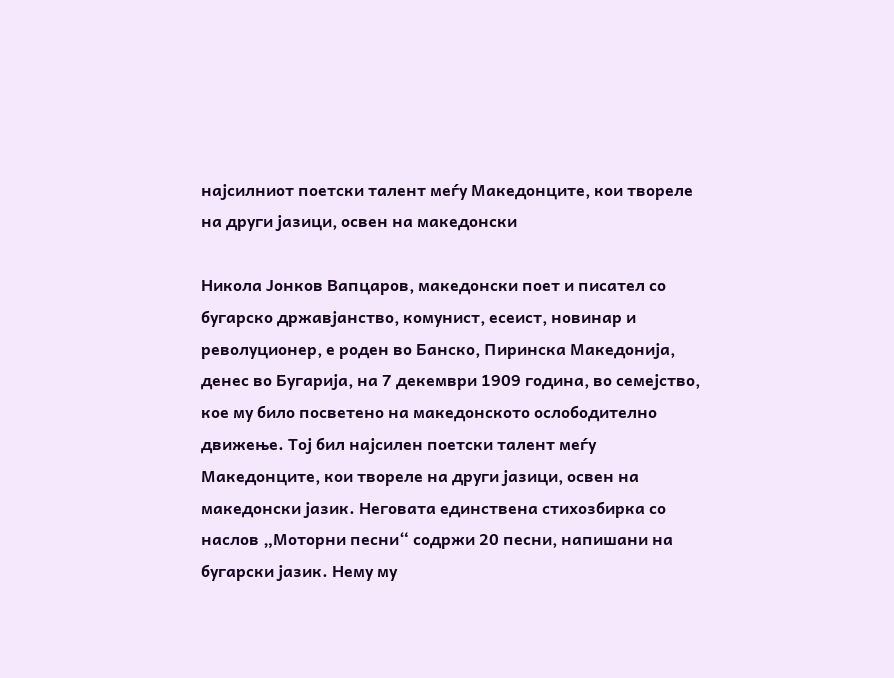најсилниот поетски талент меѓу Македонците, кои твореле на други јазици, освен на македонски

Никола Јонков Вапцаров, македонски поет и писател со бугарско државјанство, комунист, есеист, новинар и револуционер, е роден во Банско, Пиринска Македонија, денес во Бугарија, на 7 декември 1909 година, во семејство, кое му било посветено на македонското ослободително движење. Тој бил најсилен поетски талент меѓу Македонците, кои твореле на други јазици, освен на македонски јазик. Неговата единствена стихозбирка со наслов „Моторни песни“ содржи 20 песни, напишани на бугарски јазик. Нему му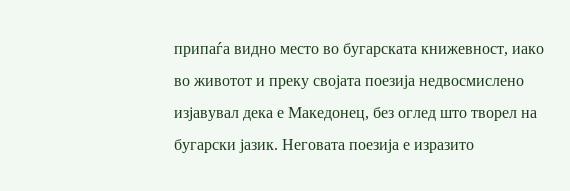припаѓа видно место во бугарската книжевност, иако во животот и преку својата поезија недвосмислено изјавувал дека е Македонец, без оглед што творел на бугарски јазик. Неговата поезија е изразито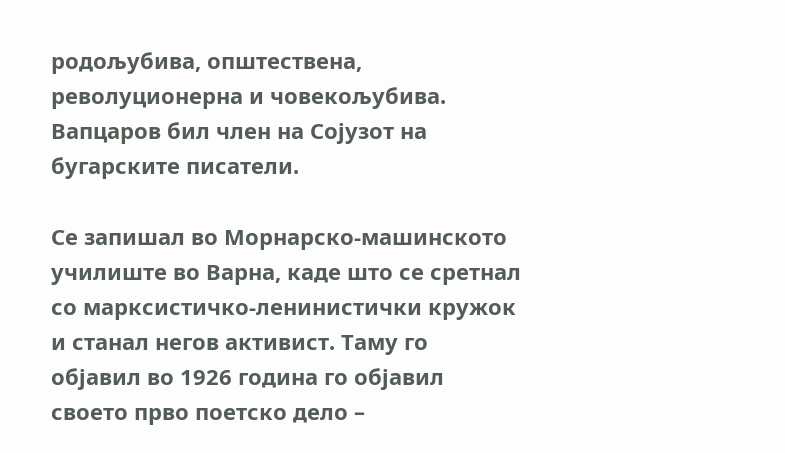родољубива, општествена, револуционерна и човекољубива. Вапцаров бил член на Сојузот на бугарските писатели.

Се запишал во Морнарско-машинското училиште во Варна, каде што се сретнал со марксистичко-ленинистички кружок и станал негов активист. Таму го објавил во 1926 година го објавил своето прво поетско дело –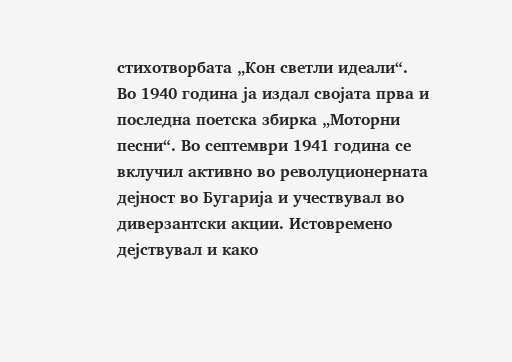стихотворбата „Кон светли идеали“.  Во 1940 година ја издал својата прва и последна поетска збирка „Моторни песни“. Во септември 1941 година се вклучил активно во револуционерната дејност во Бугарија и учествувал во диверзантски акции. Истовремено дејствувал и како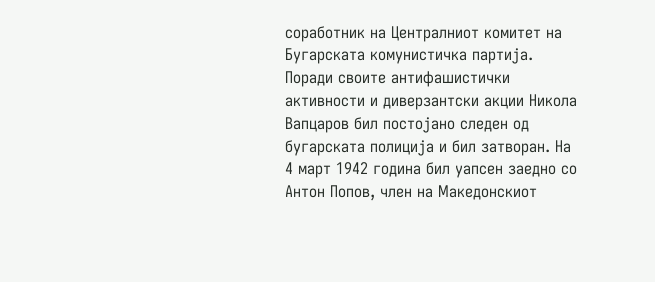соработник на Централниот комитет на Бугарската комунистичка партија. Поради своите антифашистички активности и диверзантски акции Никола Вапцаров бил постојано следен од бугарската полиција и бил затворан. На 4 март 1942 година бил уапсен заедно со Антон Попов, член на Македонскиот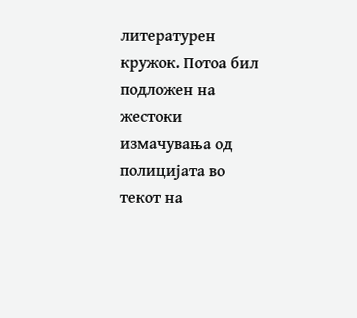литературен кружок. Потоа бил подложен на жестоки измачувања од полицијата во текот на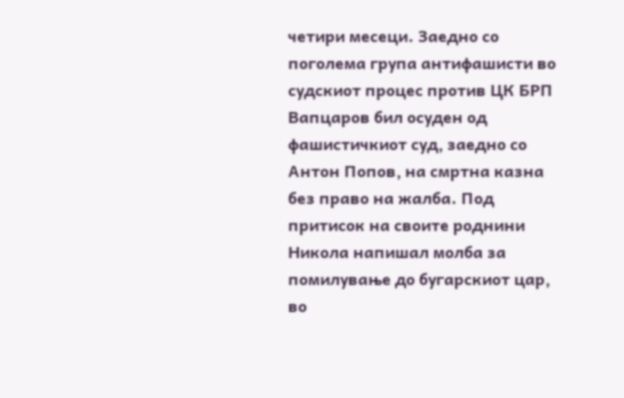четири месеци. Заедно со поголема група антифашисти во судскиот процес против ЦК БРП Вапцаров бил осуден од фашистичкиот суд, заедно со Антон Попов, на смртна казна без право на жалба. Под притисок на своите роднини Никола напишал молба за помилување до бугарскиот цар, во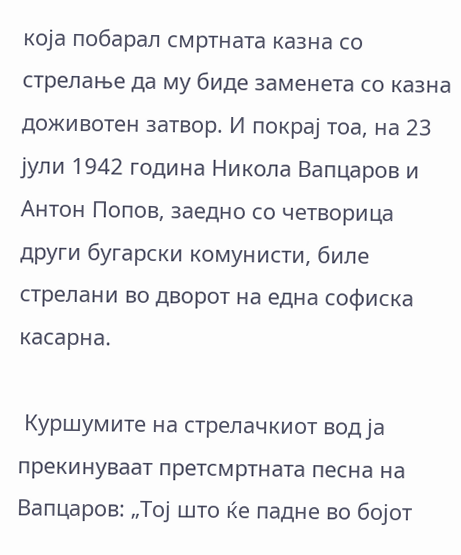која побарал смртната казна со стрелање да му биде заменета со казна доживотен затвор. И покрај тоа, на 23 јули 1942 година Никола Вапцаров и Антон Попов, заедно со четворица други бугарски комунисти, биле стрелани во дворот на една софиска касарна.

 Куршумите на стрелачкиот вод ја прекинуваат претсмртната песна на Вапцаров: „Тој што ќе падне во бојот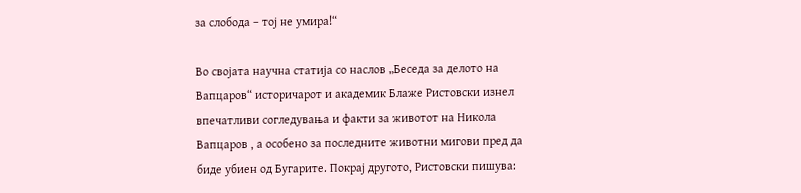за слобода – тој не умира!“

Во својата научна статија со наслов „Беседа за делото на Вапцаров“ историчарот и академик Блаже Ристовски изнел впечатливи согледувања и факти за животот на Никола Вапцаров , а особено за последните животни мигови пред да биде убиен од Бугарите. Покрај другото, Ристовски пишува: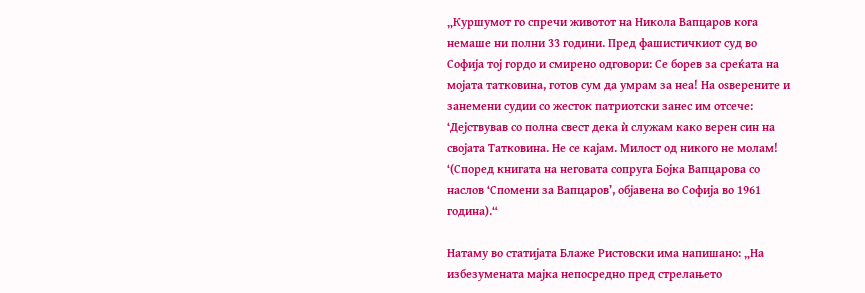„Куршумот го спречи животот на Никола Вапцаров кога немаше ни полни 33 години. Пред фашистичкиот суд во Софија тој гордо и смирено одговори: Се борев за среќата на мојата татковина, готов сум да умрам за неа! На оѕверените и занемени судии со жесток патриотски занес им отсече: ‘Дејствував со полна свест дека ѝ служам како верен син на својата Татковина. Не се кајам. Милост од никого не молам! ‘(Според книгата на неговата сопруга Бојка Вапцарова со наслов ‘Спомени за Вапцаров’, објавена во Софија во 1961 година).“

Натаму во статијата Блаже Ристовски има напишано: „На избезумената мајка непосредно пред стрелањето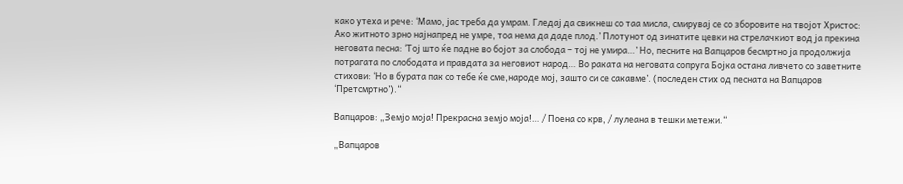како утеха и рече: ‘Мамо, јас треба да умрам. Гледај да свикнеш со таа мисла, смирувај се со зборовите на твојот Христос: Ако житното зрно најнапред не умре, тоа нема да даде плод.’ Плотунот од зинатите цевки на стрелачкиот вод ја прекина неговата песна: ‘Тој што ќе падне во бојот за слобода – тој не умира…’ Но, песните на Вапцаров бесмртно ја продолжија потрагата по слободата и правдата за неговиот народ… Во раката на неговата сопруга Бојка остана ливчето со заветните стихови: ‘Но в бурата пак со тебе ќе сме,народе мој, зашто си се сакавме’. (последен стих од песната на Вапцаров ‘Претсмртно’).“

Вапцаров: „Земјо моја! Прекрасна земјо моја!… / Поена со крв, / лулеана в тешки метежи.“

„Вапцаров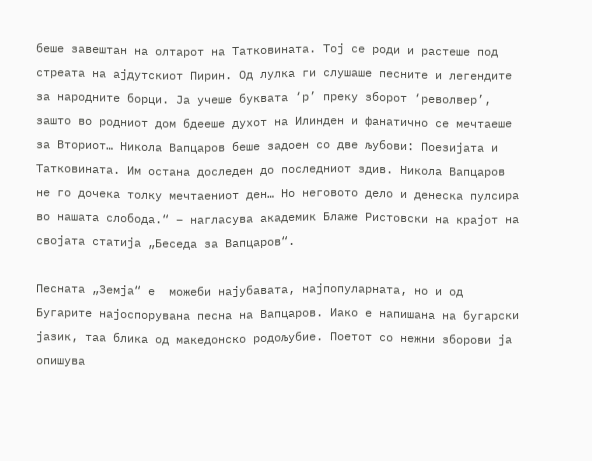беше завештан на олтарот на Татковината. Тој се роди и растеше под стреата на ајдутскиот Пирин. Од лулка ги слушаше песните и легендите за народните борци. Ја учеше буквата ‘р’ преку зборот ‘револвер’, зашто во родниот дом бдееше духот на Илинден и фанатично се мечтаеше за Вториот… Никола Вапцаров беше задоен со две љубови: Поезијата и Татковината. Им остана доследен до последниот здив. Никола Вапцаров не го дочека толку мечтаениот ден… Но неговото дело и денеска пулсира во нашата слобода.“ – нагласува академик Блаже Ристовски на крајот на својата статија „Беседа за Вапцаров“.

Песната „Земја“ е  можеби најубавата, најпопуларната, но и од Бугарите најоспорувана песна на Вапцаров. Иако е напишана на бугарски јазик, таа блика од македонско родољубие. Поетот со нежни зборови ја опишува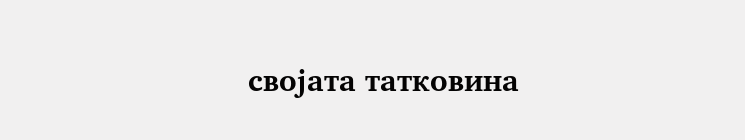својата татковина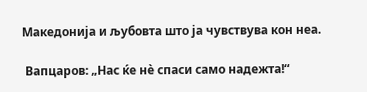Македонија и љубовта што ја чувствува кон неа.

 Вапцаров: „Нас ќе нѐ спаси само надежта!“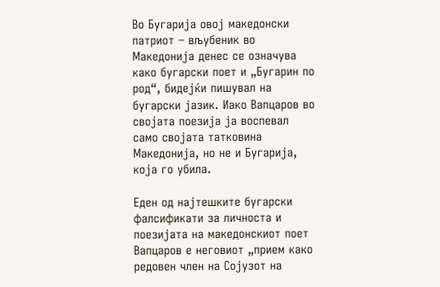Во Бугарија овој македонски патриот – вљубеник во Македонија денес се означува како бугарски поет и „Бугарин по род“, бидејќи пишувал на бугарски јазик. Иако Вапцаров во својата поезија ја воспевал само својата татковина Македонија, но не и Бугарија, која го убила.

Еден од најтешките бугарски фалсификати за личноста и поезијата на македонскиот поет Вапцаров е неговиот „прием како редовен член на Сојузот на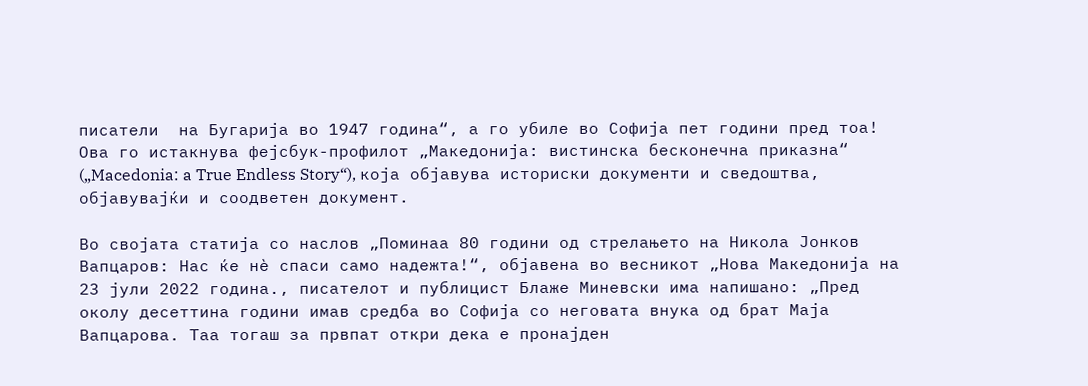писатели  на Бугарија во 1947 година“, а го убиле во Софија пет години пред тоа! Ова го истакнува фејсбук-профилот „Македонија: вистинска бесконечна приказна“ („Macedonia: a True Endless Story“), која објавува историски документи и сведоштва, објавувајќи и соодветен документ.

Во својата статија со наслов „Поминаа 80 години од стрелањето на Никола Јонков Вапцаров: Нас ќе нѐ спаси само надежта!“, објавена во весникот „Нова Македонија на 23 јули 2022 година., писателот и публицист Блаже Миневски има напишано: „Пред околу десеттина години имав средба во Софија со неговата внука од брат Маја Вапцарова. Таа тогаш за првпат откри дека е пронајден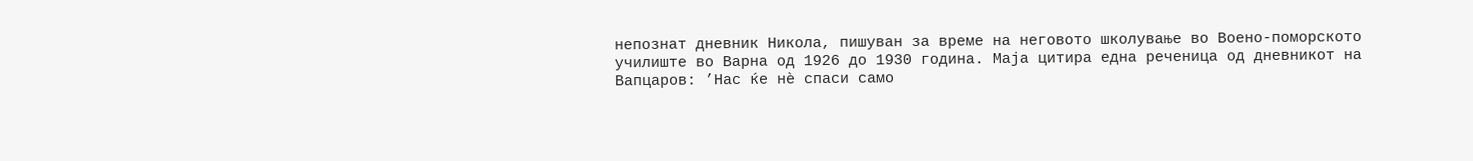непознат дневник Никола, пишуван за време на неговото школување во Воено-поморското училиште во Варна од 1926 до 1930 година. Маја цитира една реченица од дневникот на Вапцаров: ’Нас ќе нѐ спаси само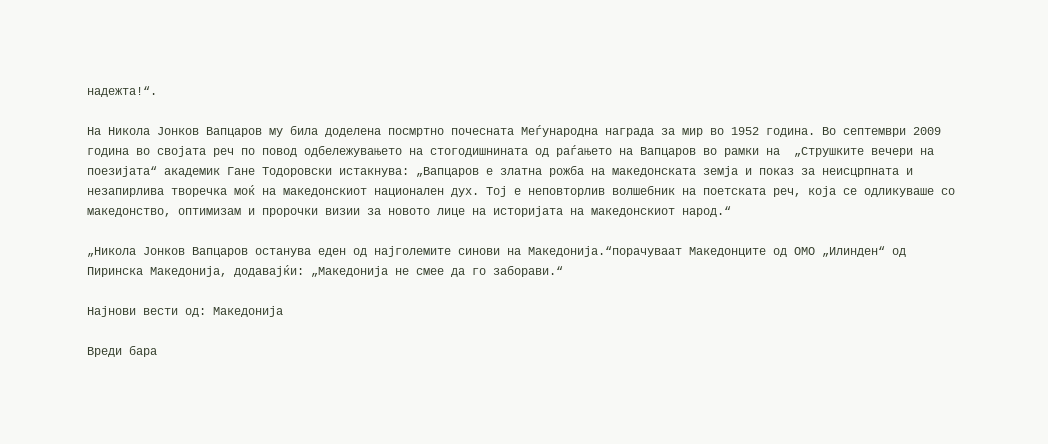надежта!“.

На Никола Јонков Вапцаров му била доделена посмртно почесната Меѓународна награда за мир во 1952 година. Во септември 2009 година во својата реч по повод одбележувањето на стогодишнината од раѓањето на Вапцаров во рамки на  „Струшките вечери на поезијата“ академик Гане Тодоровски истакнува: „Вапцаров е златна рожба на македонската земја и показ за неисцрпната и незапирлива творечка моќ на македонскиот национален дух. Тој е неповторлив волшебник на поетската реч, која се одликуваше со македонство, оптимизам и пророчки визии за новото лице на историјата на македонскиот народ.“

„Никола Јонков Вапцаров останува еден од најголемите синови на Македонија.“порачуваат Македонците од ОМО „Илинден“ од Пиринска Македонија, додавајќи: „Македонија не смее да го заборави.“

Најнови вести од: Македонија

Вреди бара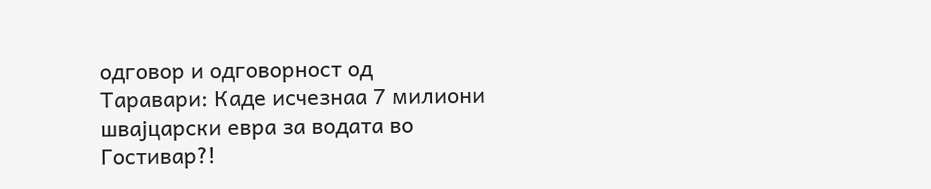одговор и одговорност од Таравари: Каде исчезнаа 7 милиони швајцарски евра за водата во Гостивар?!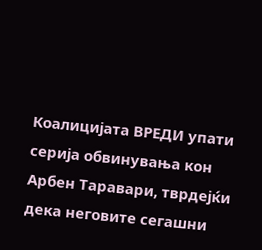Коалицијата ВРЕДИ упати серија обвинувања кон Арбен Таравари, тврдејќи дека неговите сегашни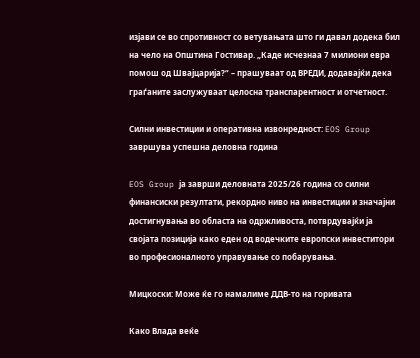изјави се во спротивност со ветувањата што ги давал додека бил на чело на Општина Гостивар. „Каде исчезнаа 7 милиони евра помош од Швајцарија?“ – прашуваат од ВРЕДИ, додавајќи дека граѓаните заслужуваат целосна транспарентност и отчетност.

Силни инвестиции и оперативна извонредност: EOS Group завршува успешна деловна година

EOS Group ја заврши деловната 2025/26 година со силни финансиски резултати, рекордно ниво на инвестиции и значајни достигнувања во областа на одржливоста, потврдувајќи ја својата позиција како еден од водечките европски инвеститори во професионалното управување со побарувања.

Мицкоски: Можe ќе го намалиме ДДВ-то на горивата

Како Влада веќе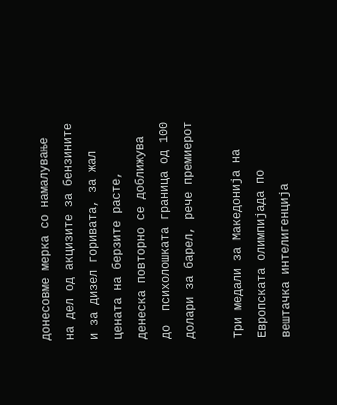донесовме мерка со намалување на дел од акцизите за бензините и за дизел горивата, за жал цената на берзите расте, денеска повторно се доближува до  психолошката граница од 100 долари за барел, рече премиерот

Три медали за Македонија на Европската олимпијада по вештачка интелигенција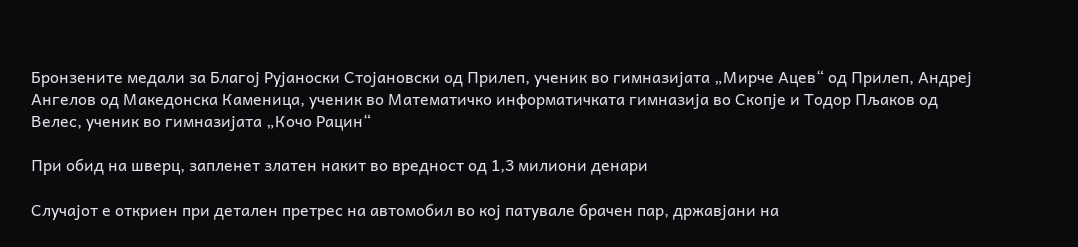Бронзените медали за Благој Рујаноски Стојановски од Прилеп, ученик во гимназијата „Мирче Ацев“ од Прилеп, Андреј Ангелов од Македонска Каменица, ученик во Математичко информатичката гимназија во Скопје и Тодор Пљаков од Велес, ученик во гимназијата „Кочо Рацин“

При обид на шверц, запленет златен накит во вредност од 1,3 милиони денари

Случајот е откриен при детален претрес на автомобил во кој патувале брачен пар, државјани на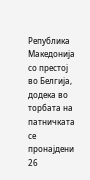Република Македонија со престој во Белгија, додека во торбата на патничката се пронајдени 26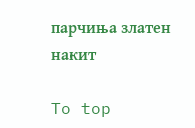парчиња златен накит

To top